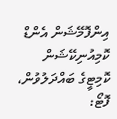އިންފޮމޭޝަން އެންޑް ކޮމިއުނިކޭޝަން ކޮމިޓީގެ ބައްދަލުވުން، ފޮޓޯ: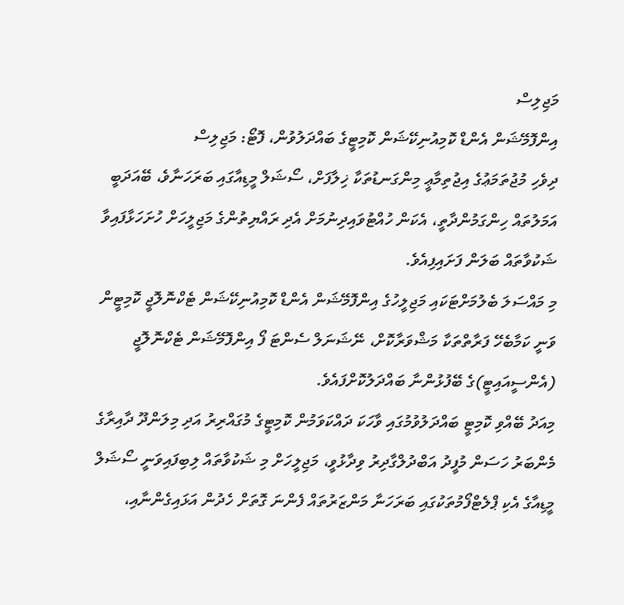މަޖިލިސް
އިންފޮމޭޝަން އެންޑް ކޮމިއުނިކޭޝަން ކޮމިޓީގެ ބައްދަލުވުން، ފޮޓޯ: މަޖިލިސް
ދިވެހި މުޖުތަމަޢުގެ އިޖުތިމާޢީ މިންގަނޑުތަކާ ޚިލާފަށް، ސޯޝަލް މީޑިއާގައި ބަރަހަނާވެ، ބޭއަދަބީ އަމަލުތައް ހިންގަމުންދާތީ، އެކަން ހުއްޓުވައިދިނުމަށް އެދި ރައްޔިތުންގެ މަޖިލީހަށް ހުށަހަޅާފައިވާ ޝަކުވާތައް ބަލަން ފަށައިފިއެވެ.
މި މައްސަލަ ބެލުމަށްޓަކައި މަޖިލީހުގެ އިންފޮމޭޝަން އެންޑް ކޮމިއުނިކޭޝަން ޓެކްނޮލޮޖީ ކޮމިޓީން ވަނީ ކަމާބެހޭ ފަރާތްތަކާ މަޝްވަރާކޮށް، ނޭޝަނަލް ސެންޓަ ފޯ އިންފޮމޭޝަން ޓެކްނޮލޮޖީ (އެންސީއައިޓީ)ގެ ބޭފުޅުންނާ ބައްދަލުކޮށްފައެވެ.
މިއަދު ބޭއްވި ކޮމިޓީ ބައްދަލުވުމުގައި ވާހަކަ ދައްކަވަމުން ކޮމިޓީގެ މުގައްރިރު އަދި މިލަންދޫ ދާއިރާގެ މެންބަރު ހަސަން މުފީދު އަބްދުލްގާދިރު ވިދާޅުވީ، މަޖިލީހަށް މި ޝަކުވާތައް ލިބިފައިވަނީ ސޯޝަލް މީޑިއާގެ އެކި ޕްލެޓްފޯމުތަކުގައި ބަރަހަނާ މަންޒަރުތައް ފެންނަ ގޮތަށް ހެދުން އަޅައިގެންނާއި،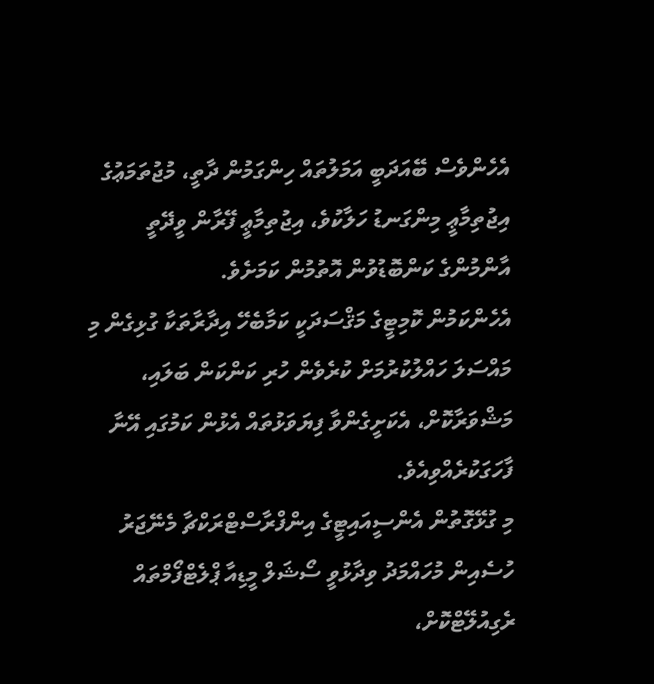އެހެންވެސް ބޭއަދަބީ އަމަލުތައް ހިންގަމުން ދާތީ، މުޖުތަމަޢުގެ އިޖުތިމާޢީ މިންގަނޑު ހަލާކުވެ، އިޖުތިމާޢީ ފޭރާން ވީދޭތީ އާންމުންގެ ކަންބޮޑުވުން އޮތުމުން ކަމަށެވެ.
އެހެންކަމުން ކޮމިޓީގެ މަޤްސަދަކީ ކަމާބެހޭ އިދާރާތަކާ ގުޅިގެން މި މައްސަލަ ހައްލުކުރުމަށް ކުރެވެން ހުރި ކަންކަން ބަލައި، މަޝްވަރާކޮށް، އެކަށީގެންވާ ފިޔަވަޅުތައް އެޅުން ކަމުގައި އޭނާ ފާހަގަކުރެއްވިއެވެ.
މި ގުޅޭގޮތުން އެންސީއައިޓީގެ އިންފްރާސްޓްރަކްޗާ މެނޭޖަރު ހުސެއިން މުހައްމަދު ވިދާޅުވީ ސޯޝަލް މީޑިއާ ޕްލެޓްފޯމްތައް ރެގިއުލޭޓްކޮށް،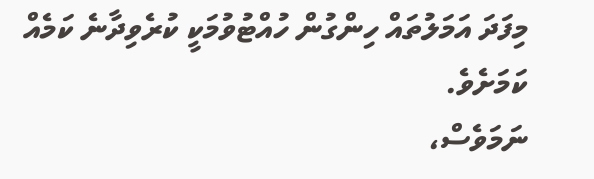މިފަދަ އަމަލުތައް ހިންގުން ހުއްޓުވުމަކީ ކުރެވިދާނެ ކަމެއް ކަމަށެވެ.
ނަމަވެސް،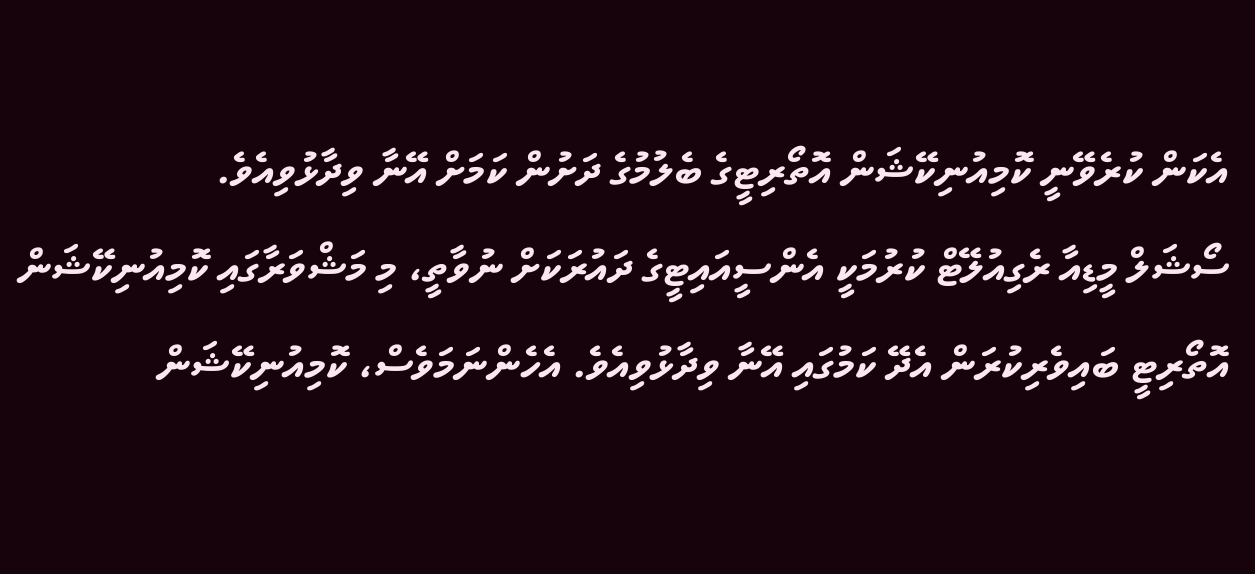އެކަން ކުރެވޭނީ ކޮމިއުނިކޭޝަން އޮތޯރިޓީގެ ބެލުމުގެ ދަށުން ކަމަށް އޭނާ ވިދާޅުވިއެވެ.
ސޯޝަލް މީޑިއާ ރެގިއުލޭޓް ކުރުމަކީ އެންސީއައިޓީގެ ދައުރަކަށް ނުވާތީ، މި މަޝްވަރާގައި ކޮމިއުނިކޭޝަން އޮތޯރިޓީ ބައިވެރިކުރަން އެދޭ ކަމުގައި އޭނާ ވިދާޅުވިއެވެ. އެހެންނަމަވެސް، ކޮމިއުނިކޭޝަން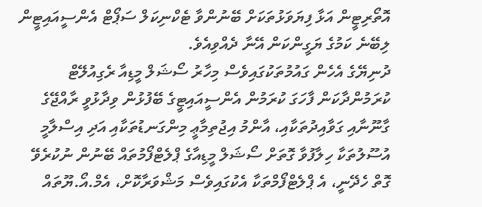އޮތޯރިޓީން އަޅާ ފިޔަވަޅުތަކަށް ބޭނުންވާ ޓެކްނިކަލް ސަޕޯޓް އެންސީއައިޓީން ލިބޭނެ ކަމުގެ ޔަގީންކަން އޭނާ ދެއްވިއެވެ.
ދުނިޔޭގެ އެހެން ގައުމުތަކުގައިވެސް މިހާރު ސޯޝަލް މީޑިއާ ރެގިއުލޭޓް ކުރަމުންދާކަން ފާހަގަ ކުރަމުން އެންސީއައިޓީގެ ބޭފުޅުން ވިދާޅުވީ ރާއްޖޭގެ ގާނޫނާއި ގަވާއިދުތަކާއި، އާންމު އިޖުތިމާޢީ މިންގަނޑުތަކާއި އަދި އިސްލާމީ އުސޫލުތަކާ ހިލާފުވާ ގޮތަށް ސޯޝަލް މީޑިއާގެ ޕްލެޓްފޯމުތައް ބޭނުން ނުކުރެވޭ ގޮތް ހެދޭނީ، އެ ޕްލެޓްފޯމްތަކާ އެކުގައިވެސް މަޝްވަރާކޮށް، އެމް.އޯ.ޔޫތައް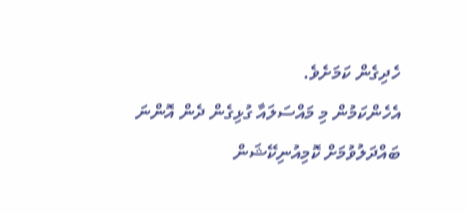ހެދިގެން ކަމަށެވެ.
އެހެންކަމުން މި މައްސަލައާ ގުޅިގެން ދެން އޮންނަ ބައްދަލުވުމަށް ކޮމިއުނިކޭޝަން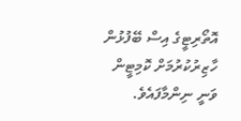އޮތޯރިޓީގެ އިސް ބޭފުޅުން ހާޒިރުކުރުމަށް ކޮމިޓީން ވަނީ ނިންމާފައެވެ.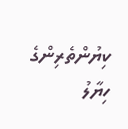ކިޔުންތެރިންގެ ހިޔާލު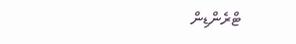ޓްރެންޑިން